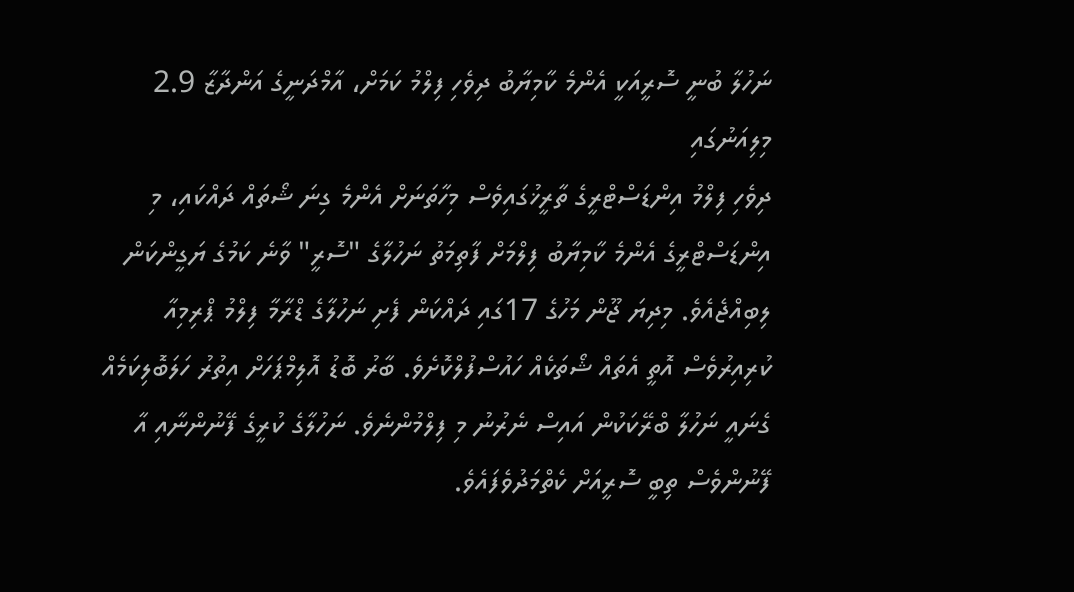ނަހުލާ ބުނީ ސޮރީއަކީ އެންމެ ކާމިޔާބު ދިވެހި ފިލްމު ކަމަށް، އާމްދަނީގެ އަންދާޒާ 2.9 މިލިއަނުގައި
ދިވެހި ފިލްމު އިންޑަސްޓްރީގެ ތާރީޚުގައިވެސް މިހާތަނަށް އެންމެ ގިނަ ޝޯތައް ދައްކައި، މި އިންޑަސްޓްރީގެ އެންމެ ކާމިޔާބު ފިލްމަށް ފާތިމަތު ނަހުލާގެ "ސޮރީ" ވާނެ ކަމުގެ ޔަގީންކަން ލިބިއްޖެއެވެ. މިދިޔަ ޖޫން މަހުގެ 17ގައި ދައްކަން ފެށި ނަހުލާގެ ޑްރާމާ ފިލްމު ޕްރިމިއާ ކުރިއިރުވެސް އޮތީ އެތައް ޝޯތަކެއް ހައުސްފުލްކޮށެވެ. ބާރު ބޮޑު އޮލިމްޕަހަށް އިތުރު ހަލަބޮލިކަމެއް ގެނައީ ނަހުލާ ބްރޭކަކުން އައިސް ނެރުނު މި ފިލްމުންނެވެ. ނަހުލާގެ ކުރީގެ ފޭނުންނާއި އާ ފޭނުންވެސް ތިބީ ސޮރީއަށް ކެތްމަދުވެފައެވެ.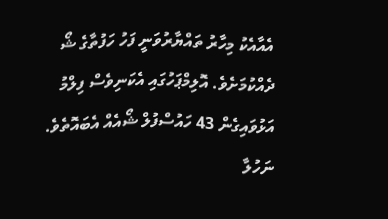އެއާއެކު މިހާރު ތައްޔާރުވަނީ ފަހު ހަފުތާގެ ޝޯ ދެއްކުމަށެވެ. އޮލިމްޕަހުގައި އެކަނިވެސް ފިލްމު އަޅުވައިގެން 43 ހައުސްފުލް ޝޯއެއް އެބައޮތެވެ. ނަހުލާ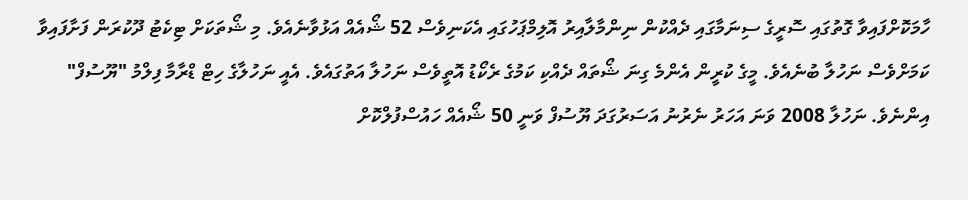ހާމަކޮށްފައިވާ ގޮތުގައި ސޮރީގެ ސިނަމާގައި ދެއްކުން ނިންމާލާއިރު އޮލިމްޕަހުގައި އެކަނިވެސް 52 ޝޯއެއް އަޅުވާނެއެވެ. މި ޝޯތަކަށް ޓިކެޓު ދޫކުރަން ފަށާފައިވާ ކަމަށްވެސް ނަހުލާ ބުނެއެވެ. މީގެ ކުރީން އެންމެ ގިނަ ޝޯތައް ދެއްކި ކަމުގެ ރެކޯޑު އޮތީވެސް ނަހުލާ އަތުގައެވެ. އެއީ ނަހުލާގެ ހިޓް ޑްރާމާ ފިލްމު "ޔޫސުފް" އިންނެވެ. ނަހުލާ 2008 ވަނަ އަހަރު ނެރުނު އަސަރުގަދަ ޔޫސުފް ވަނީ 50 ޝޯއެއް ހައުސްފުލްކޮށް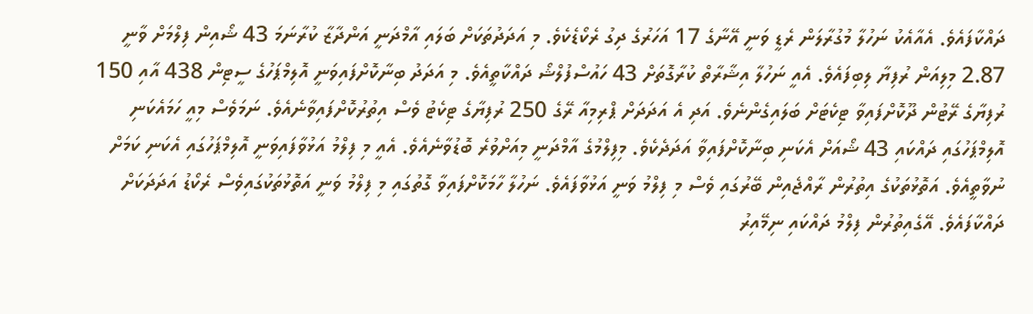ދައްކާފައެވެ. އެއާއެކު ނަހުލާ މުގުރާލަން ރެޑީ ވަނީ އޭނާގެ 17 އަހަރުގެ ދިގު ރެކޯޑެކެވެ. މި އަދަދުތަކަށް ބަލައި އާމްދަނީ އަންދާޒާ ކުރާނަމަ 43 ޝޯއިން ފިލްމަށް ވާނީ 2.87 މިލިއަން ރުފިޔާ ލިބިފައެވެ. އެއީ ނަހުލާ އިޝާރާތް ކުރާގޮތަށް 43 ހައުސްފުލްޝޯ ދައްކާތީއެވެ. މި އަދަދު ބިނާކޮށްފައިވަނީ އޮލިމްޕަހުގެ ސީޓިން 438 އާއި 150 ރުފިޔާގެ ރޭޓުން ދޫކޮށްފައިވާ ޓިކެޓަށް ބަލައިގެންނެވެ. އަދި އެ އަދަދަށް ޕްރިމިއާ ރޭގެ 250 ރުފިޔާގެ ޓިކެޓު ވެސް އިތުރުކޮށްފައިވާނެއެވެ. ނަމަވެސް މިއީ ހަމައެކަނި އޮލިމްޕަހުގައި ދައްކައި 43 ޝޯއަށް އެކަނި ބިނާކޮށްފައިވާ އަދަދެކެވެ. މިފިލްމުގެ އާމްދަނީ މިއަށްވުރެ ބޮޑުވާނެއެވެ. އެއީ މި ފިލްމު އަޅުވާފައިވަނީ އޮލިމްޕަހުގައި އެކަނި ކަމަށް ނުވާތީއެވެ. އަތޮޅުތަކުގެ އިތުރުން ރާއްޖެއިން ބޭރުގައި ވެސް މި ފިލްމު ވަނީ އަޅުވާފައެވެ. ނަހުލާ ހާމަކޮށްފައިވާ ގޮތުގައި މި ފިލްމު ވަނީ އަތޮޅުތަކުގައިވެސް ރެކޯޑު އަދަދަކަށް ދައްކާފައެވެ. އޭގެއިތުރުން ފިލްމު ދައްކައި ނިމޭއިރު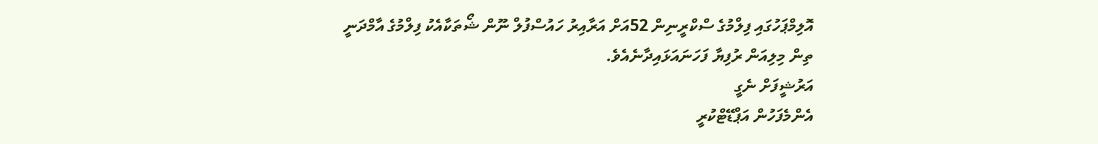އޮލިމްޕަހުގައި ފިލްމުގެ ސްކްރީނިން 52އަށް އަރާއިރު ހައުސްފުލް ނޫން ޝޯތަކާއެކު ފިލްމުގެ އާމްދަނީ ތިން މިލިއަން ރުފިޔާ ފަހަނައަޅައިދާނެއެވެ.
އަރުޝީފަށް ނެގީ
އެންމެފަހުން އަޕްޑޭޓްކުރީ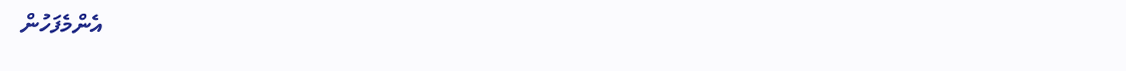އެންމެފަހުން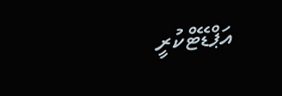އަޕްޑޭޓްކުރީ